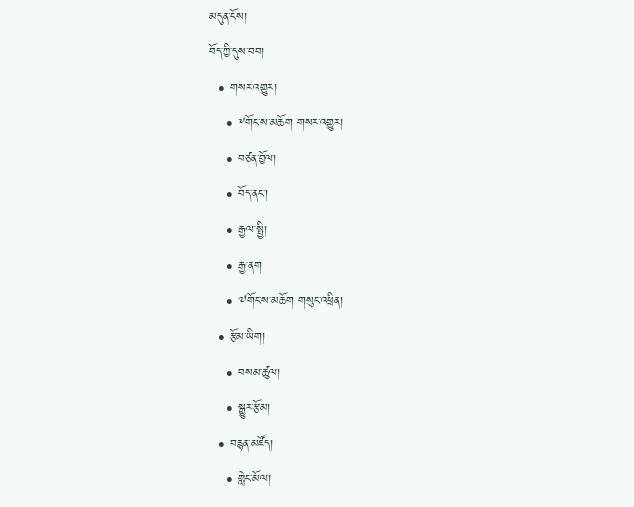མདུན་ངོས།
བོད་ཀྱི་དུས་བབ།
  • གསར་འགྱུར།
    • ༸གོང་ས་མཆོག གསར་འགྱུར།
    • བཙན་བྱོལ།
    • བོད་ནང་།
    • རྒྱལ་སྤྱི།
    • རྒྱ་ནག
    • ༧གོང་ས་མཆོག གསུང་འཕྲིན།
  • རྩོམ་ཡིག།
    • བསམ་ཚུལ།
    • སྒྱུར་རྩོམ།
  • བརྙན་མཛོད།
    • གླེང་མོལ།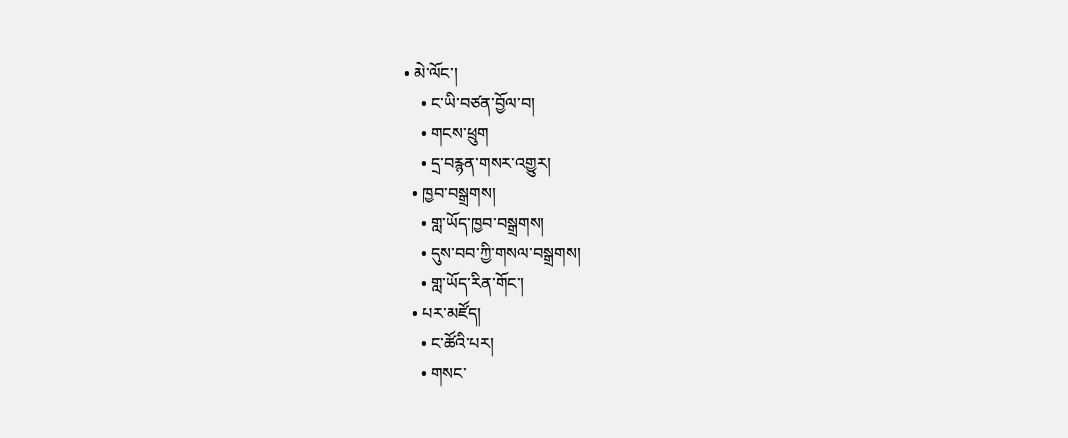• མེ་ལོང་།
    • ང་ཡི་བཙན་བྱོལ་བ།
    • གངས་ཕྲུག
    • དྲ་བརྙན་གསར་འགྱུར།
  • ཁྱབ་བསྒྲགས།
    • གླ་ཡོད་ཁྱབ་བསྒྲགས།
    • དུས་བབ་ཀྱི་གསལ་བསྒྲགས།
    • གླ་ཡོད་རིན་གོང་།
  • པར་མཛོད།
    • ང་ཚོའི་པར།
    • གསང་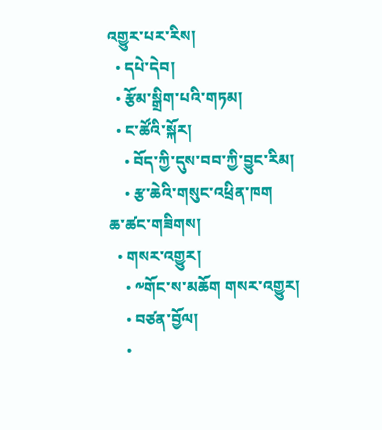འགྱུར་པར་རིས།
  • དཔེ་དེབ།
  • རྩོམ་སྒྲིག་པའི་གཏམ།
  • ང་ཚོའི་སྐོར།
    • བོད་ཀྱི་དུས་བབ་ཀྱི་བྱུང་རིམ།
    • རྩ་ཆེའི་གསུང་འཕྲིན་ཁག
ཆ་ཚང་གཟིགས།
  • གསར་འགྱུར།
    • ༸གོང་ས་མཆོག གསར་འགྱུར།
    • བཙན་བྱོལ།
    •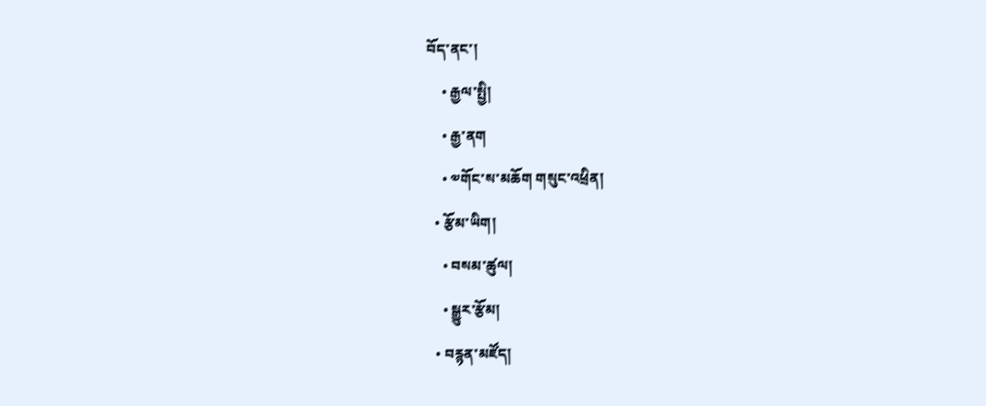བོད་ནང་།
    • རྒྱལ་སྤྱི།
    • རྒྱ་ནག
    • ༧གོང་ས་མཆོག གསུང་འཕྲིན།
  • རྩོམ་ཡིག།
    • བསམ་ཚུལ།
    • སྒྱུར་རྩོམ།
  • བརྙན་མཛོད།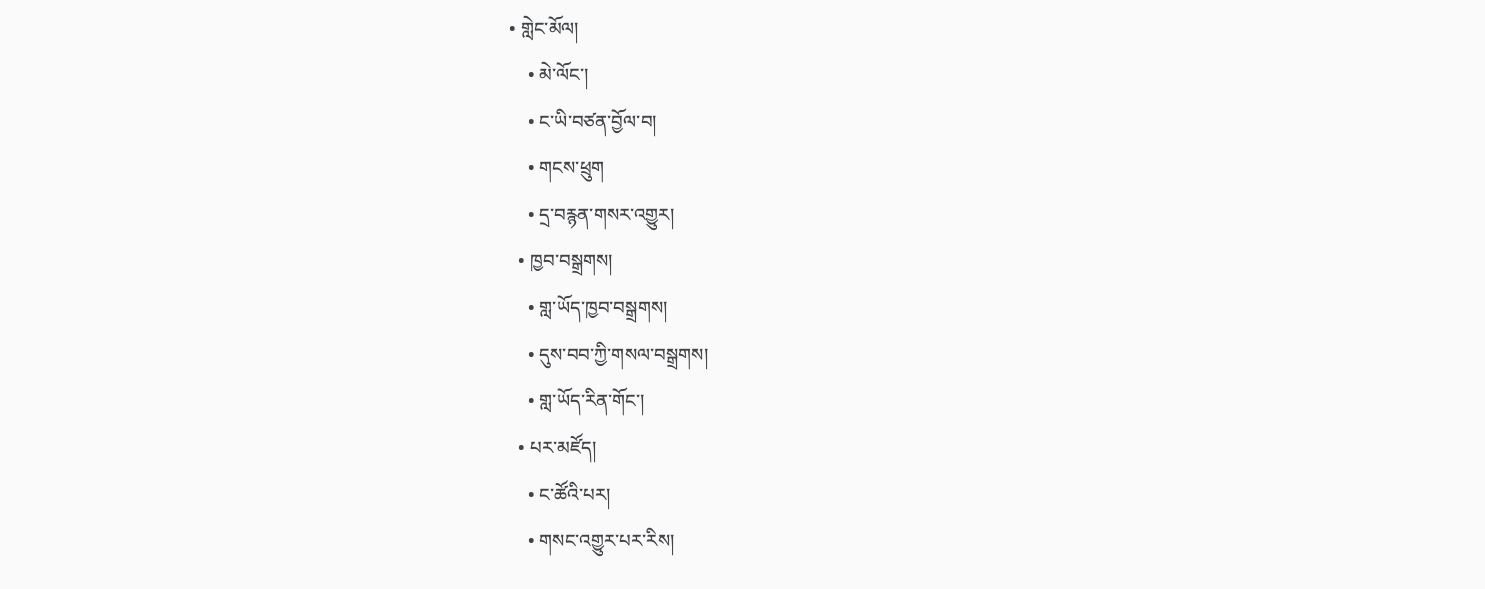• གླེང་མོལ།
    • མེ་ལོང་།
    • ང་ཡི་བཙན་བྱོལ་བ།
    • གངས་ཕྲུག
    • དྲ་བརྙན་གསར་འགྱུར།
  • ཁྱབ་བསྒྲགས།
    • གླ་ཡོད་ཁྱབ་བསྒྲགས།
    • དུས་བབ་ཀྱི་གསལ་བསྒྲགས།
    • གླ་ཡོད་རིན་གོང་།
  • པར་མཛོད།
    • ང་ཚོའི་པར།
    • གསང་འགྱུར་པར་རིས།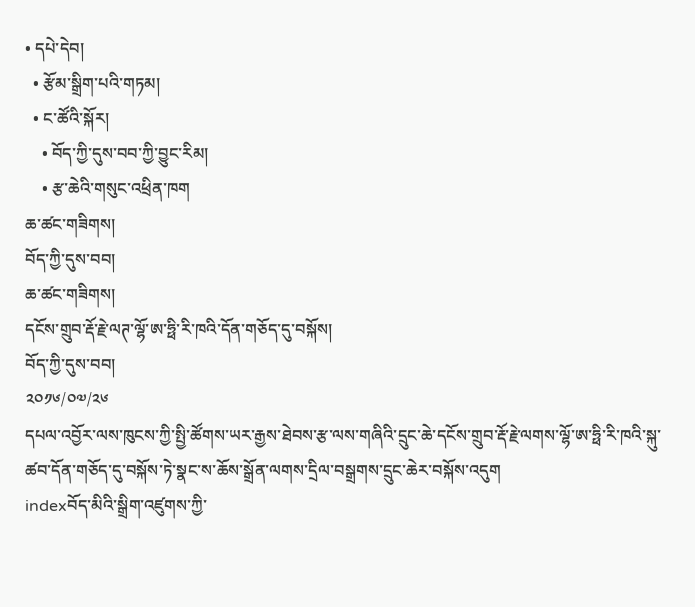• དཔེ་དེབ།
  • རྩོམ་སྒྲིག་པའི་གཏམ།
  • ང་ཚོའི་སྐོར།
    • བོད་ཀྱི་དུས་བབ་ཀྱི་བྱུང་རིམ།
    • རྩ་ཆེའི་གསུང་འཕྲིན་ཁག
ཆ་ཚང་གཟིགས།
བོད་ཀྱི་དུས་བབ།
ཆ་ཚང་གཟིགས།
དངོས་གྲུབ་རྡོ་རྗེ་ལཊ་ལྷོ་ཨ་ཧྥི་རི་ཁའི་དོན་གཅོད་དུ་བསྐོས།
བོད་ཀྱི་དུས་བབ།
༢༠༡༦/༠༧/༢༦
དཔལ་འབྱོར་ལས་ཁུངས་ཀྱི་སྤྱི་ཚོགས་ཡར་རྒྱས་ཐེབས་རྩ་ལས་གཞིའི་དྲུང་ཆེ་དངོས་གྲུབ་རྡོ་རྗེ་ལགས་ལྷོ་ཨ་ཧྥི་རི་ཁའི་སྐུ་ཚབ་དོན་གཅོད་དུ་བསྐོས་ཏེ་སྣང་ས་ཆོས་སྒྲོན་ལགས་དྲིལ་བསྒྲགས་དྲུང་ཆེར་བསྐོས་འདུག
indexབོད་མིའི་སྒྲིག་འཛུགས་ཀྱི་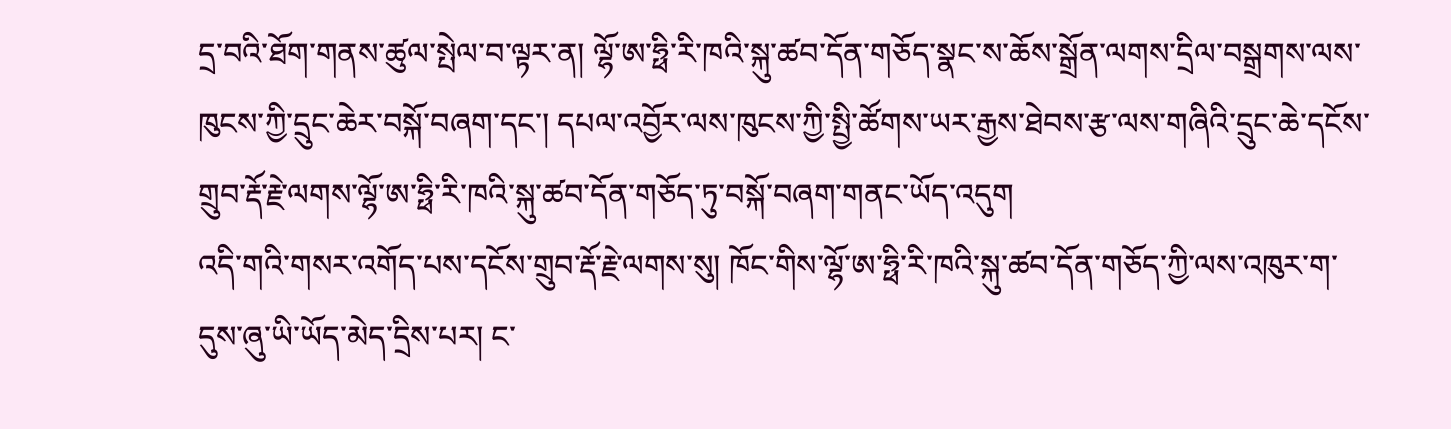དྲ་བའི་ཐོག་གནས་ཚུལ་སྤེལ་བ་ལྟར་ན། ལྷོ་ཨ་ཧྥི་རི་ཁའི་སྐུ་ཚབ་དོན་གཅོད་སྣང་ས་ཆོས་སྒྲོན་ལགས་དྲིལ་བསྒྲགས་ལས་ཁུངས་ཀྱི་དྲུང་ཆེར་བསྐོ་བཞག་དང་། དཔལ་འབྱོར་ལས་ཁུངས་ཀྱི་སྤྱི་ཚོགས་ཡར་རྒྱས་ཐེབས་རྩ་ལས་གཞིའི་དྲུང་ཆེ་དངོས་གྲུབ་རྡོ་རྗེ་ལགས་ལྷོ་ཨ་ཧྥི་རི་ཁའི་སྐུ་ཚབ་དོན་གཅོད་ཏུ་བསྐོ་བཞག་གནང་ཡོད་འདུག
འདི་གའི་གསར་འགོད་པས་དངོས་གྲུབ་རྡོ་རྗེ་ལགས་སུ། ཁོང་གིས་ལྷོ་ཨ་ཧྥི་རི་ཁའི་སྐུ་ཚབ་དོན་གཅོད་ཀྱི་ལས་འཁུར་ག་དུས་ཞུ་ཡི་ཡོད་མེད་དྲིས་པར། ང་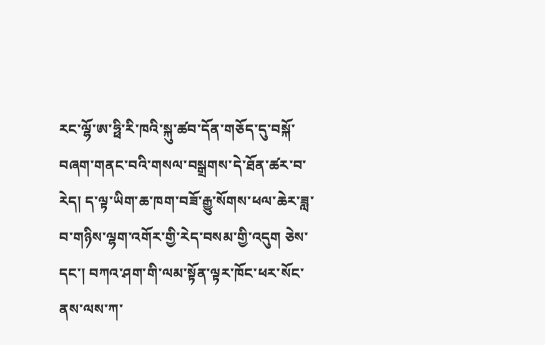རང་ལྷོ་ཨ་ཧྥི་རི་ཁའི་སྐུ་ཚབ་དོན་གཅོད་དུ་བསྐོ་བཞག་གནང་བའི་གསལ་བསྒྲགས་དེ་ཐོན་ཚར་བ་རེད། ད་ལྟ་ཡིག་ཆ་ཁག་བཟོ་རྒྱུ་སོགས་ཕལ་ཆེར་ཟླ་བ་གཉིས་ལྷག་འགོར་གྱི་རེད་བསམ་གྱི་འདུག ཅེས་དང་། བཀའ་ཤག་གི་ལམ་སྟོན་ལྟར་ཁོང་ཕར་སོང་ནས་ལས་ཀ་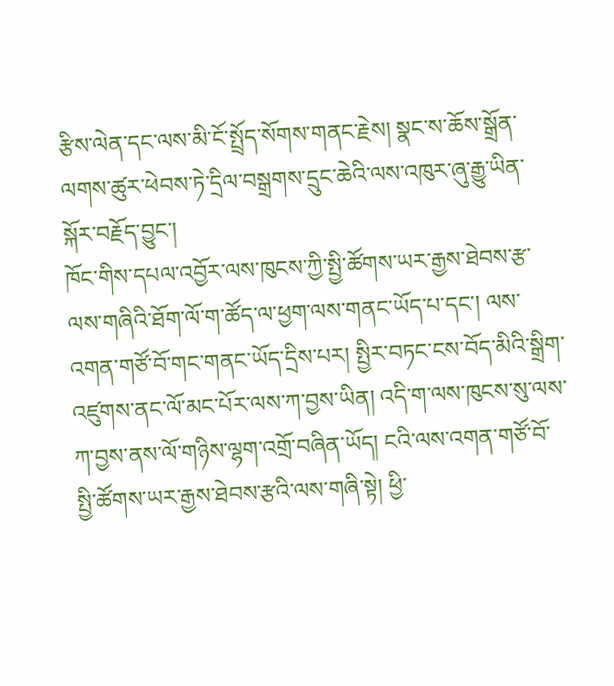རྩིས་ལེན་དང་ལས་མི་ངོ་སྤྲོད་སོགས་གནང་རྗེས། སྣང་ས་ཆོས་སྒྲོན་ལགས་ཚུར་ཕེབས་ཏེ་དྲིལ་བསྒྲགས་དྲུང་ཆེའི་ལས་འཁུར་ཞུ་རྒྱུ་ཡིན་སྐོར་བརྗོད་བྱུང་།
ཁོང་གིས་དཔལ་འབྱོར་ལས་ཁུངས་ཀྱི་སྤྱི་ཚོགས་ཡར་རྒྱས་ཐེབས་རྩ་ལས་གཞིའི་ཐོག་ལོ་ག་ཚོད་ལ་ཕྱག་ལས་གནང་ཡོད་པ་དང་། ལས་འགན་གཙོ་བོ་གང་གནང་ཡོད་དྲིས་པར། སྤྱིར་བཏང་ངས་བོད་མིའི་སྒྲིག་འཛུགས་ནང་ལོ་མང་པོར་ལས་ཀ་བྱས་ཡིན། འདི་ག་ལས་ཁུངས་སུ་ལས་ཀ་བྱས་ནས་ལོ་གཉིས་ལྷག་འགྲོ་བཞིན་ཡོད། ངའི་ལས་འགན་གཙོ་བོ་སྤྱི་ཚོགས་ཡར་རྒྱས་ཐེབས་རྩའི་ལས་གཞི་སྟེ། ཕྱི་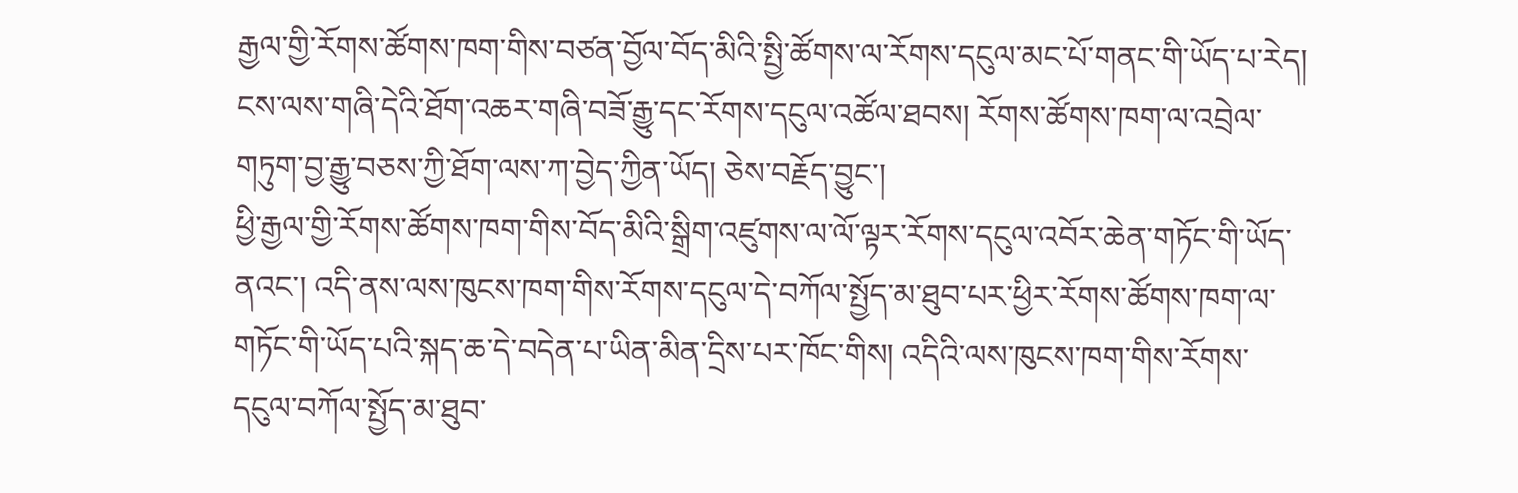རྒྱལ་གྱི་རོགས་ཚོགས་ཁག་གིས་བཙན་བྱོལ་བོད་མིའི་སྤྱི་ཚོགས་ལ་རོགས་དངུལ་མང་པོ་གནང་གི་ཡོད་པ་རེད། ངས་ལས་གཞི་དེའི་ཐོག་འཆར་གཞི་བཟོ་རྒྱུ་དང་རོགས་དངུལ་འཚོལ་ཐབས། རོགས་ཚོགས་ཁག་ལ་འབྲེལ་གཏུག་བྱ་རྒྱུ་བཅས་ཀྱི་ཐོག་ལས་ཀ་བྱེད་ཀྱིན་ཡོད། ཅེས་བརྗོད་བྱུང་།
ཕྱི་རྒྱལ་གྱི་རོགས་ཚོགས་ཁག་གིས་བོད་མིའི་སྒྲིག་འཛུགས་ལ་ལོ་ལྟར་རོགས་དངུལ་འབོར་ཆེན་གཏོང་གི་ཡོད་ནའང་། འདི་ནས་ལས་ཁུངས་ཁག་གིས་རོགས་དངུལ་དེ་བཀོལ་སྤྱོད་མ་ཐུབ་པར་ཕྱིར་རོགས་ཚོགས་ཁག་ལ་གཏོང་གི་ཡོད་པའི་སྐད་ཆ་དེ་བདེན་པ་ཡིན་མིན་དྲིས་པར་ཁོང་གིས། འདིའི་ལས་ཁུངས་ཁག་གིས་རོགས་དངུལ་བཀོལ་སྤྱོད་མ་ཐུབ་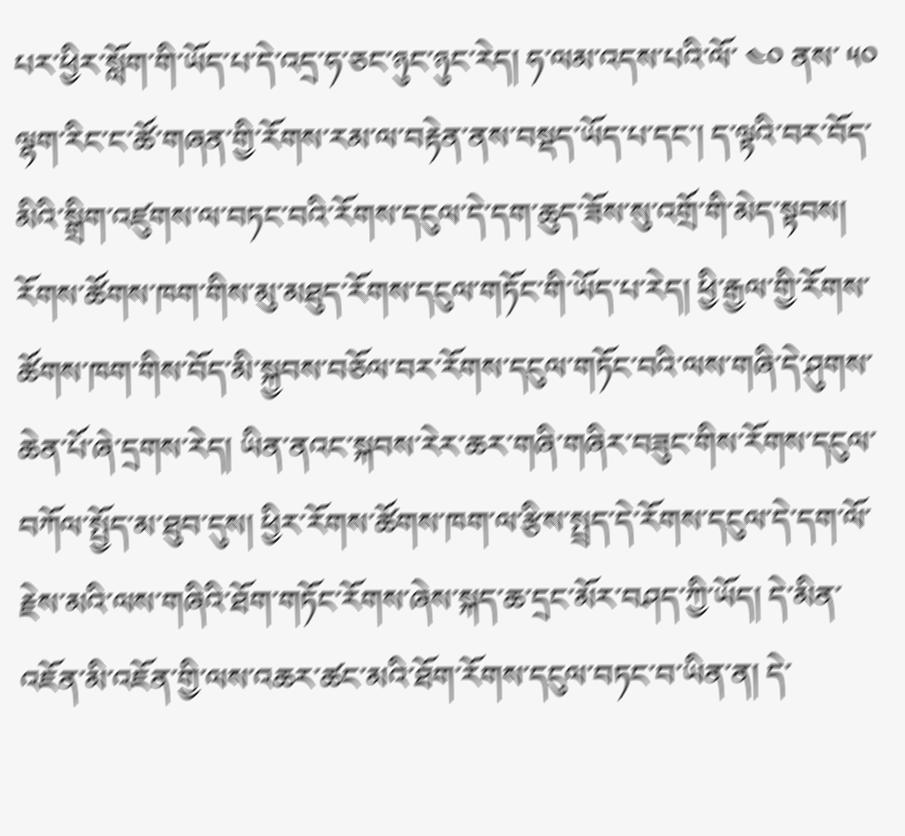པར་ཕྱིར་སློག་གི་ཡོད་པ་དེ་འདྲ་ཧ་ཅང་ཉུང་ཉུང་རེད། ཧ་ལམ་འདས་པའི་ལོ་ ༤༠ ནས་ ༥༠ ལྷག་རིང་ང་ཚོ་གཞན་གྱི་རོགས་རམ་ལ་བརྟེན་ནས་བསྡད་ཡོད་པ་དང་། ད་ལྟའི་བར་བོད་མིའི་སྒྲིག་འཛུགས་ལ་བཏང་བའི་རོགས་དངུལ་དེ་དག་ཆུད་ཟོས་སུ་འགྲོ་གི་མེད་སྟབས། རོགས་ཚོགས་ཁག་གིས་མུ་མཐུད་རོགས་དངུལ་གཏོང་གི་ཡོད་པ་རེད། ཕྱི་རྒྱལ་གྱི་རོགས་ཚོགས་ཁག་གིས་བོད་མི་སྐྱབས་བཅོལ་བར་རོགས་དངུལ་གཏོང་བའི་ལས་གཞི་དེ་ཤུགས་ཆེན་པོ་ཞེ་དྲགས་རེད། ཡིན་ནའང་སྐབས་རེར་ཆར་གཞི་གཞིར་བཟུང་གིས་རོགས་དངུལ་བཀོལ་སྤྱོད་མ་ཐུབ་དུས། ཕྱིར་རོགས་ཚོགས་ཁག་ལ་རྩིས་སྤྲད་དེ་རོགས་དངུལ་དེ་དག་ལོ་རྗེས་མའི་ལས་གཞིའི་ཐོག་གཏོང་རོགས་ཞེས་སྐད་ཆ་དྲང་མོར་བཤད་ཀྱི་ཡོད། དེ་མིན་འཇོན་མི་འཇོན་གྱི་ལས་འཆར་ཚང་མའི་ཐོག་རོགས་དངུལ་བཏང་བ་ཡིན་ན། དེ་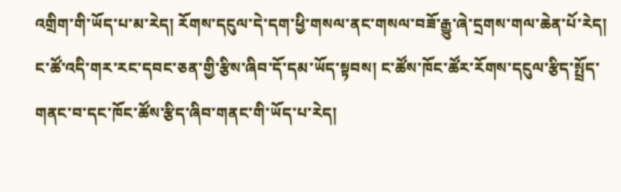འགྲིག་གི་ཡོད་པ་མ་རེད། རོགས་དངུལ་དེ་དག་ཕྱི་གསལ་ནང་གསལ་བཟོ་རྒྱུ་ཞེ་དྲགས་གལ་ཆེན་པོ་རེད། ང་ཚོ་འདི་གར་རང་དབང་ཅན་གྱི་རྩིས་ཞིབ་དོ་དམ་ཡོད་སྟབས། ང་ཚོས་ཁོང་ཚོར་རོགས་དངུལ་རྩིད་སྤྲོད་གནང་བ་དང་ཁོང་ཚོས་རྩིད་ཞིབ་གནང་གི་ཡོད་པ་རེད།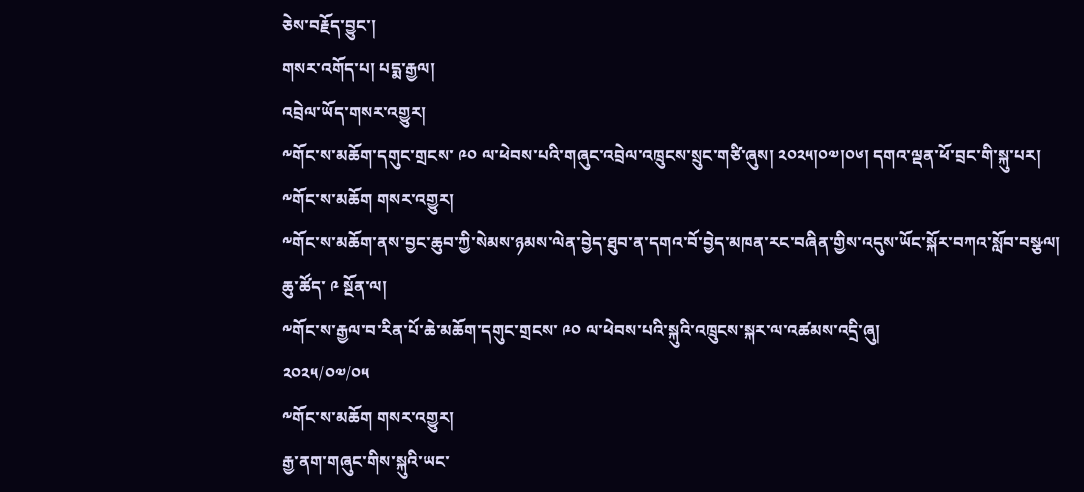ཅེས་བརྗོད་བྱུང་།
གསར་འགོད་པ། པདྨ་རྒྱལ།
འབྲེལ་ཡོད་གསར་འགྱུར།
༸གོང་ས་མཆོག་དགུང་གྲངས་ ༩༠ ལ་ཕེབས་པའི་གཞུང་འབྲེལ་འཁྲུངས་སྲུང་གཙི་ཞུས། ༢༠༢༥།༠༧།༠༦། དགའ་ལྡན་ཕོ་བྲང་གི་སྐུ་པར།
༸གོང་ས་མཆོག གསར་འགྱུར།
༸གོང་ས་མཆོག་ནས་བྱང་ཆུབ་ཀྱི་སེམས་ཉམས་ལེན་བྱེད་ཐུབ་ན་དགའ་བོ་བྱེད་མཁན་རང་བཞིན་གྱིས་འདུས་ཡོང་སྐོར་བཀའ་སློབ་བསྩལ།
ཆུ་ཚོད་ ༩ སྔོན་ལ།
༸གོང་ས་རྒྱལ་བ་རིན་པོ་ཆེ་མཆོག་དགུང་གྲངས་ ༩༠ ལ་ཕེབས་པའི་སྐུའི་འཁྲུངས་སྐར་ལ་འཚམས་འདྲི་ཞུ།
༢༠༢༥/༠༧/༠༥
༸གོང་ས་མཆོག གསར་འགྱུར།
རྒྱ་ནག་གཞུང་གིས་སྐུའི་ཡང་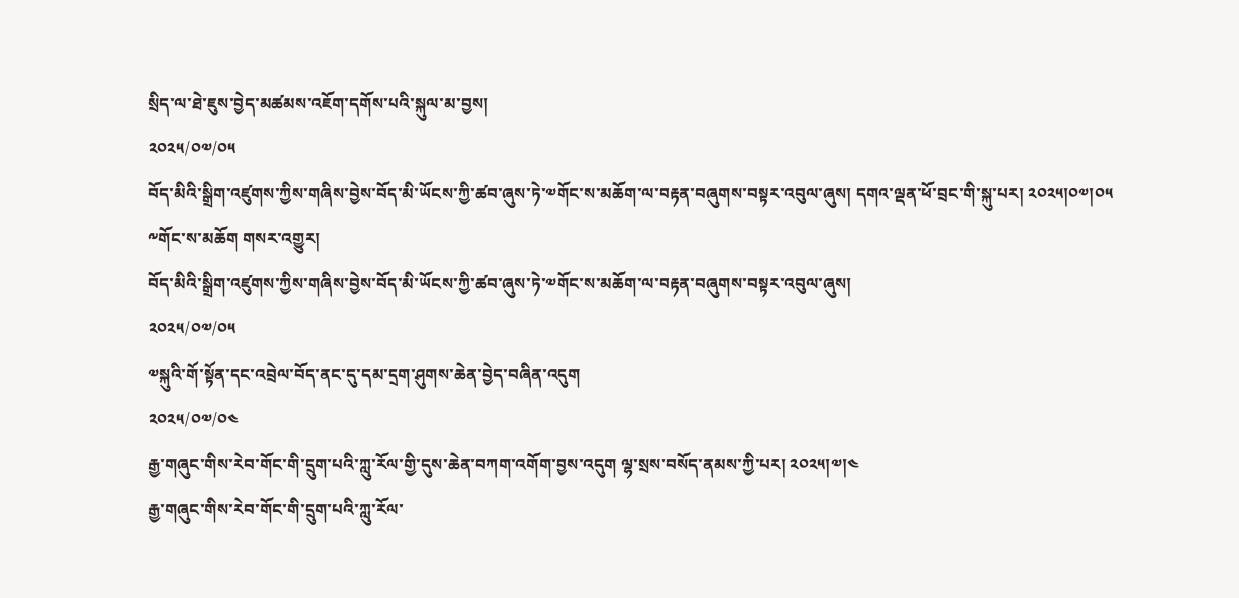སྲིད་ལ་ཐེ་ཇུས་བྱེད་མཚམས་འཇོག་དགོས་པའི་སྐུལ་མ་བྱས།
༢༠༢༥/༠༧/༠༥
བོད་མིའི་སྒྲིག་འཛུགས་ཀྱིས་གཞིས་བྱེས་བོད་མི་ཡོངས་ཀྱི་ཚབ་ཞུས་ཏེ་༧གོང་ས་མཆོག་ལ་བརྟན་བཞུགས་བསྟར་འབུལ་ཞུས། དགའ་ལྡན་ཕོ་བྲང་གི་སྐུ་པར། ༢༠༢༥།༠༧།༠༥
༸གོང་ས་མཆོག གསར་འགྱུར།
བོད་མིའི་སྒྲིག་འཛུགས་ཀྱིས་གཞིས་བྱེས་བོད་མི་ཡོངས་ཀྱི་ཚབ་ཞུས་ཏེ་༧གོང་ས་མཆོག་ལ་བརྟན་བཞུགས་བསྟར་འབུལ་ཞུས།
༢༠༢༥/༠༧/༠༥
༧སྐུའི་གོ་སྟོན་དང་འབྲེལ་བོད་ནང་དུ་དམ་དྲག་ཤུགས་ཆེན་བྱེད་བཞིན་འདུག
༢༠༢༥/༠༧/༠༤
རྒྱ་གཞུང་གིས་རེབ་གོང་གི་དྲུག་པའི་ཀླུ་རོལ་གྱི་དུས་ཆེན་བཀག་འགོག་བྱས་འདུག ལྷ་སྲས་བསོད་ནམས་ཀྱི་པར། ༢༠༢༥།༧།༤
རྒྱ་གཞུང་གིས་རེབ་གོང་གི་དྲུག་པའི་ཀླུ་རོལ་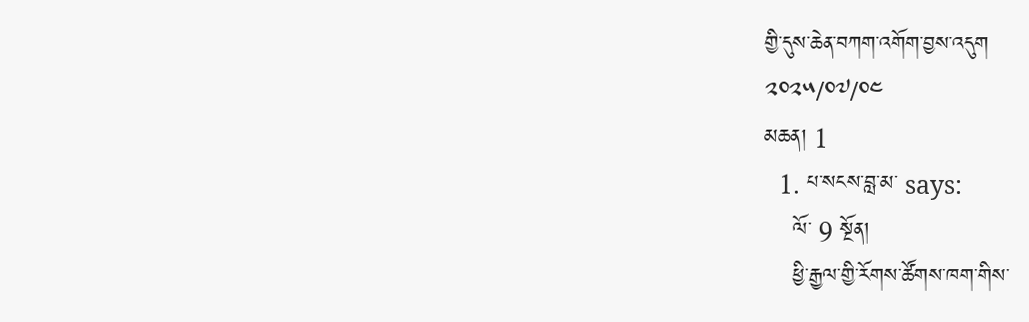གྱི་དུས་ཆེན་བཀག་འགོག་བྱས་འདུག
༢༠༢༥/༠༧/༠༤
མཆན། 1
  1. པ་སངས་བླ་མ་ says:
    ལོ་ 9 སྔོན།
    ཕྱི་རྒྱལ་གྱི་རོགས་ཚོགས་ཁག་གིས་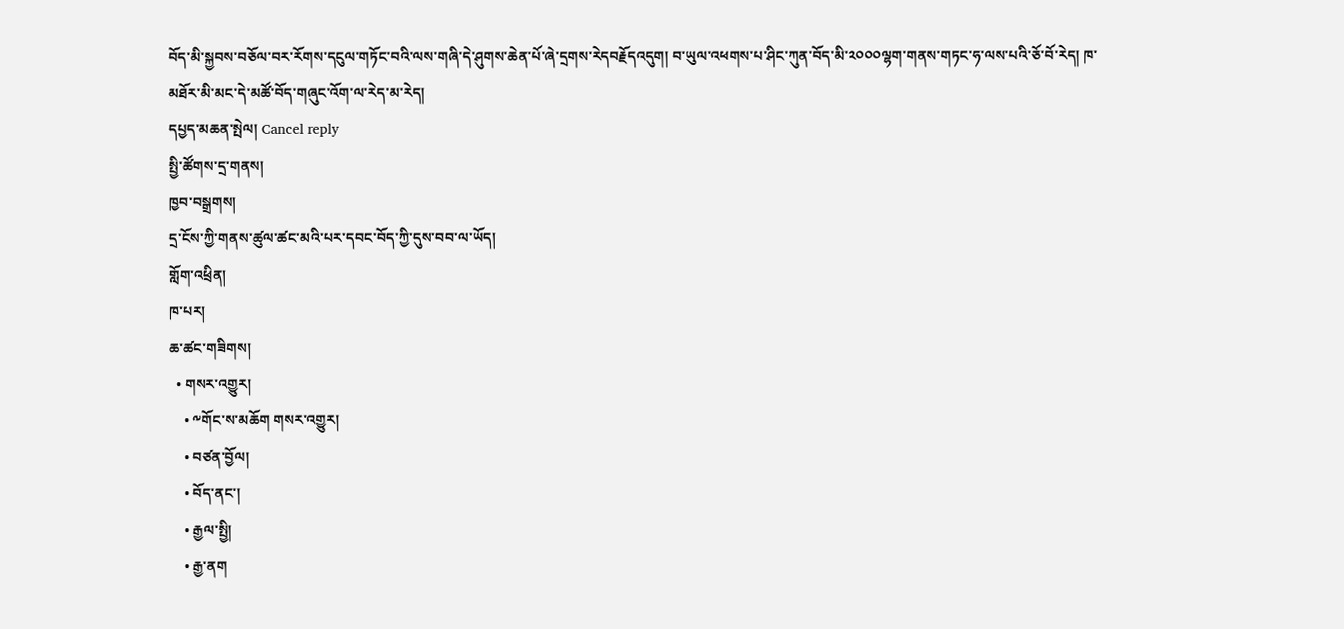བོད་མི་སྐྱབས་བཅོལ་བར་རོགས་དངུལ་གཏོང་བའི་ལས་གཞི་དེ་ཤུགས་ཆེན་པོ་ཞེ་དྲགས་རེདབརྗོདའདུག། བ་ཡུལ་འཕགས་པ་ཤིང་ཀུན་བོད་མི་༢༠༠༠ལྷག་གནས་གཏང་ཧ་ལས་པའི་ཅོ་བོ་རེད། ཁ་མཐོར་མི་མང་དེ་མཚོ་བོད་གཞུང་འོག་ལ་རེད་མ་རེད།
དཔྱད་མཆན་སྤེལ། Cancel reply
སྤྱི་ཚོགས་དྲ་གནས།
ཁྱབ་བསྒྲགས།
དྲ་ངོས་ཀྱི་གནས་ཚུལ་ཚང་མའི་པར་དབང་བོད་ཀྱི་དུས་བབ་ལ་ཡོད།
གློག་འཕྲིན།
ཁ་པར།
ཆ་ཚང་གཟིགས།
  • གསར་འགྱུར།
    • ༸གོང་ས་མཆོག གསར་འགྱུར།
    • བཙན་བྱོལ།
    • བོད་ནང་།
    • རྒྱལ་སྤྱི།
    • རྒྱ་ནག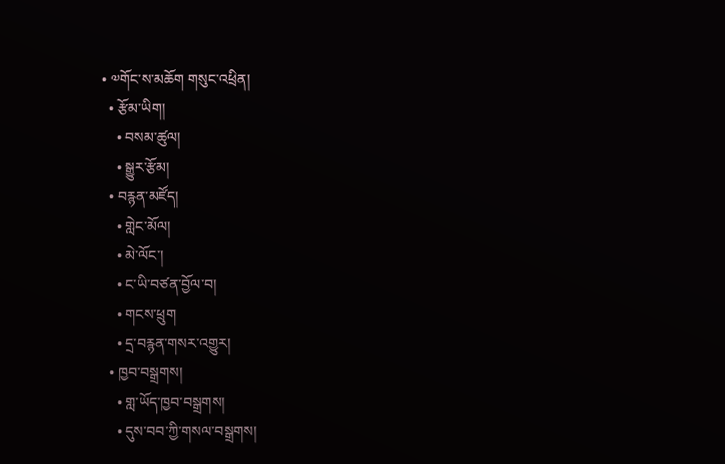• ༧གོང་ས་མཆོག གསུང་འཕྲིན།
  • རྩོམ་ཡིག།
    • བསམ་ཚུལ།
    • སྒྱུར་རྩོམ།
  • བརྙན་མཛོད།
    • གླེང་མོལ།
    • མེ་ལོང་།
    • ང་ཡི་བཙན་བྱོལ་བ།
    • གངས་ཕྲུག
    • དྲ་བརྙན་གསར་འགྱུར།
  • ཁྱབ་བསྒྲགས།
    • གླ་ཡོད་ཁྱབ་བསྒྲགས།
    • དུས་བབ་ཀྱི་གསལ་བསྒྲགས།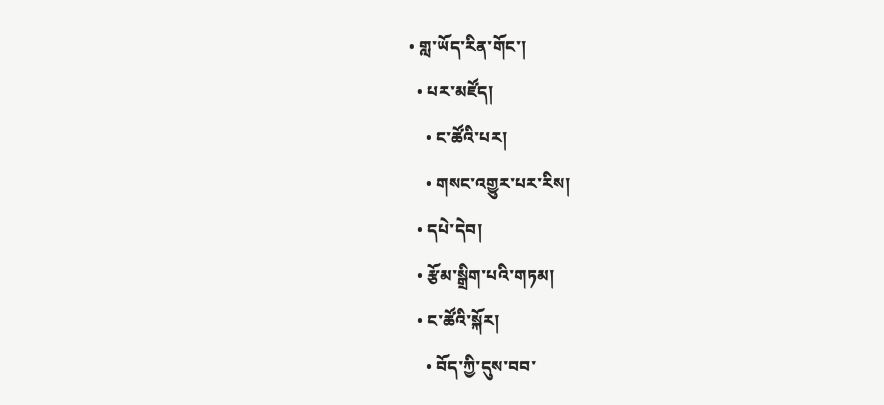• གླ་ཡོད་རིན་གོང་།
  • པར་མཛོད།
    • ང་ཚོའི་པར།
    • གསང་འགྱུར་པར་རིས།
  • དཔེ་དེབ།
  • རྩོམ་སྒྲིག་པའི་གཏམ།
  • ང་ཚོའི་སྐོར།
    • བོད་ཀྱི་དུས་བབ་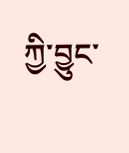ཀྱི་བྱུང་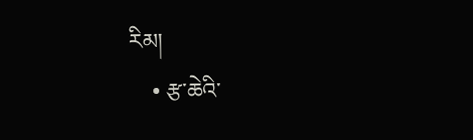རིམ།
    • རྩ་ཆེའི་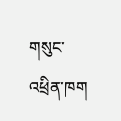གསུང་འཕྲིན་ཁག